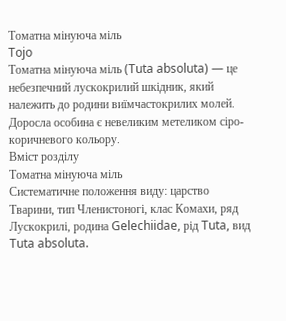Томатна мінуюча міль
Tojo
Томатна мінуюча міль (Tuta absoluta) — це небезпечний лускокрилий шкідник, який належить до родини виїмчастокрилих молей. Доросла особина є невеликим метеликом сіро-коричневого кольору.
Вміст розділу
Томатна мінуюча міль
Систематичне положення виду: царство Тварини, тип Членистоногі, клас Комахи, ряд Лускокрилі, родина Gelechiidae, рід Tuta, вид Tuta absoluta.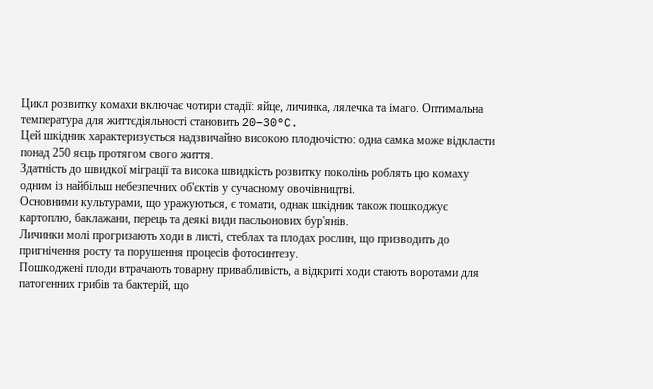Цикл розвитку комахи включає чотири стадії: яйце, личинка, лялечка та імаго. Оптимальна температура для життєдіяльності становить 20–30°C.
Цей шкідник характеризується надзвичайно високою плодючістю: одна самка може відкласти понад 250 яєць протягом свого життя.
Здатність до швидкої міграції та висока швидкість розвитку поколінь роблять цю комаху одним із найбільш небезпечних об'єктів у сучасному овочівництві.
Основними культурами, що уражуються, є томати, однак шкідник також пошкоджує картоплю, баклажани, перець та деякі види пасльонових бур'янів.
Личинки молі прогризають ходи в листі, стеблах та плодах рослин, що призводить до пригнічення росту та порушення процесів фотосинтезу.
Пошкоджені плоди втрачають товарну привабливість, а відкриті ходи стають воротами для патогенних грибів та бактерій, що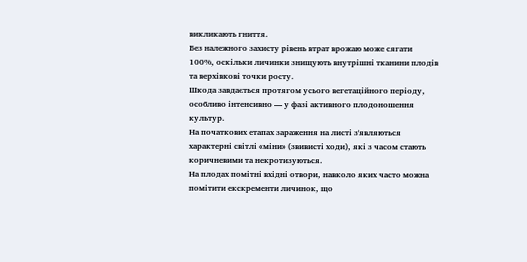викликають гниття.
Без належного захисту рівень втрат врожаю може сягати 100%, оскільки личинки знищують внутрішні тканини плодів та верхівкові точки росту.
Шкода завдається протягом усього вегетаційного періоду, особливо інтенсивно — у фазі активного плодоношення культур.
На початкових етапах зараження на листі з'являються характерні світлі «міни» (звивисті ходи), які з часом стають коричневими та некротизуються.
На плодах помітні вхідні отвори, навколо яких часто можна помітити екскременти личинок, що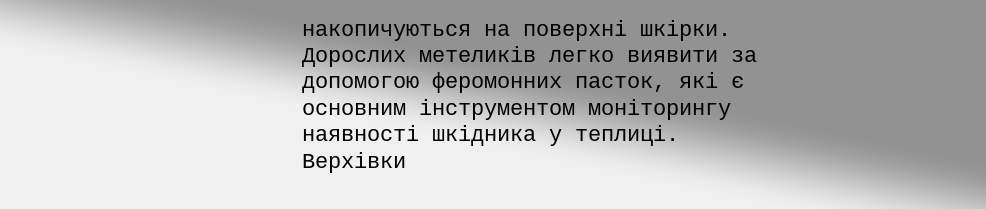накопичуються на поверхні шкірки.
Дорослих метеликів легко виявити за допомогою феромонних пасток, які є основним інструментом моніторингу наявності шкідника у теплиці.
Верхівки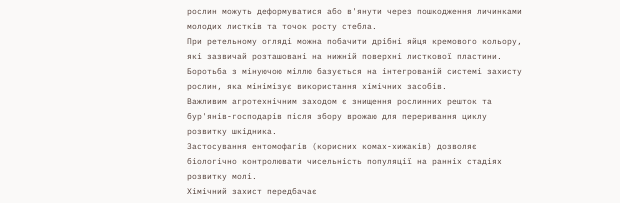рослин можуть деформуватися або в'янути через пошкодження личинками молодих листків та точок росту стебла.
При ретельному огляді можна побачити дрібні яйця кремового кольору, які зазвичай розташовані на нижній поверхні листкової пластини.
Боротьба з мінуючою міллю базується на інтегрованій системі захисту рослин, яка мінімізує використання хімічних засобів.
Важливим агротехнічним заходом є знищення рослинних решток та бур'янів-господарів після збору врожаю для переривання циклу розвитку шкідника.
Застосування ентомофагів (корисних комах-хижаків) дозволяє біологічно контролювати чисельність популяції на ранніх стадіях розвитку молі.
Хімічний захист передбачає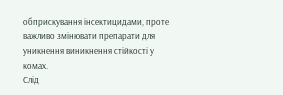обприскування інсектицидами, проте важливо змінювати препарати для уникнення виникнення стійкості у комах.
Слід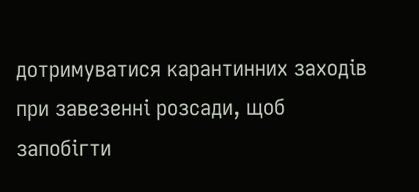дотримуватися карантинних заходів при завезенні розсади, щоб запобігти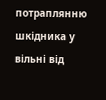потраплянню шкідника у вільні від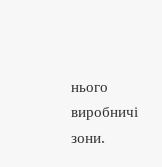нього виробничі зони.